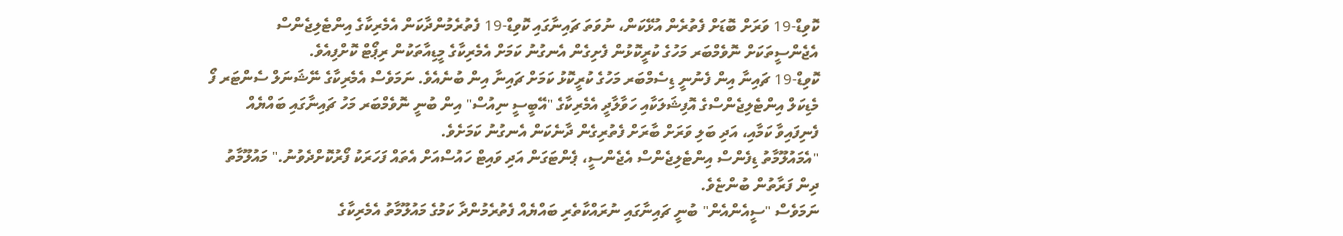ކޮވިޑް-19 ވަރަށް ބޮޑަށް ފެތުރެން އުޅޭކަން، ނުވަތަ ޗައިނާގައި ކޮވިޑް-19 ފެތުރެމުންދާކަން އެމެރިކާގެ އިންޓެލިޖެންސް އެޖެންސީތަކަށް ނޮވެމްބަރ މަހުގެ ކުރީކޮޅުން ފެށިގެން އެނގުނު ކަމަށް އެމެރިކާގެ މީޑިއާތަކުން ރިޕޯޓް ކޮށްފިއެވެ.
ކޮވިޑް-19 ޗައިނާ އިން ފެނުނީ ޑިސެމްބަރ މަހުގެ ކުރީކޮޅު ކަމަށް ޗައިނާ އިން ބުނެއެވެ. ނަމަވެސް އެމެރިކާގެ ނޭޝަނަލް ސެންޓަރ ފޯ މެޑިކަލް އިންޓެލިޖެންސްގެ އޮފިޝަލަކާއި ހަވާލާދީ އެމެރިކާގެ "އޭބީސީ ނިއުސް" އިން ބުނީ ނޮވެމްބަރ މަހު ޗައިނާގައި ބައްޔެއް ފެނިފައިވާ ކަމާއި، އަދި ބަލި ވަރަށް ބާރަށް ފެތުރިގެން ދާނެކަން އެނގުނު ކަމަށެވެ.
"އެމައުލޫމާތު ޑިފެންސް އިންޓެލިޖެންސް އެޖެންސީ، ޕެންޓަގަން އަދި ވައިޓް ހައުސްއަށް އެތައް ފަހަރަކު ފޯރުކޮށްދެވުނު." މައުލޫމާތު ދިން ފަރާތުން ބުންޏެވެ.
ނަމަވެސް "ސީއެންއެން" ބުނީ ޗައިނާގައި ނުރައްކާތެރި ބައްޔެއް ފެތުރެމުންދާ ކަމުގެ މައުލޫމާތު އެމެރިކާގެ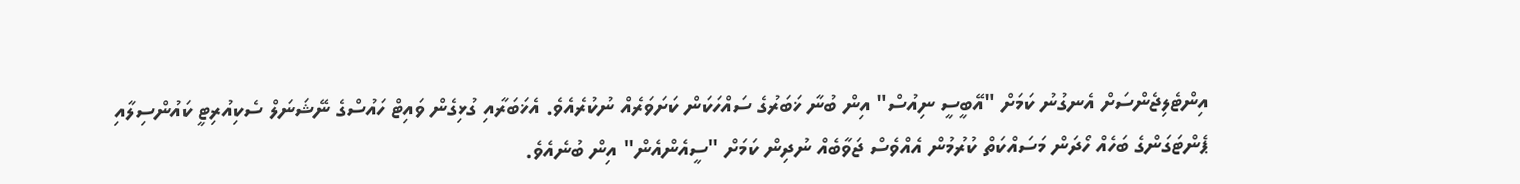އިންޓެލިޖެންސަށް އެނގުނު ކަމަށް "އޭބީސީ ނިއުސް" އިން ބުނާ ޚަބަރުގެ ސައްހަކަން ކަށަވަރެއް ނުކުރެއެވެ. އެޚަބަރާއި ގުޅިގެން ވައިޓް ހައުސްގެ ނޭޝަނަލް ސެކިއުރިޓީ ކައުންސިލާއި ޕެންޓަގަންގެ ބަހެއް ހޯދަން މަސައްކަތް ކުރުމުން އެއްވެސް ޖަވާބެއް ނުދިން ކަމަށް "ސީއެންއެން" އިން ބުނެއެވެ.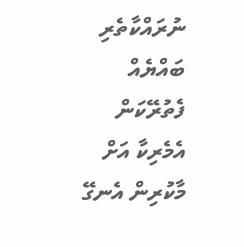ނުރައްކާތެރި ބައްޔެއް ފެތުރޭކަން އެމެރިކާ އަށް މާކުރިން އެނގޭ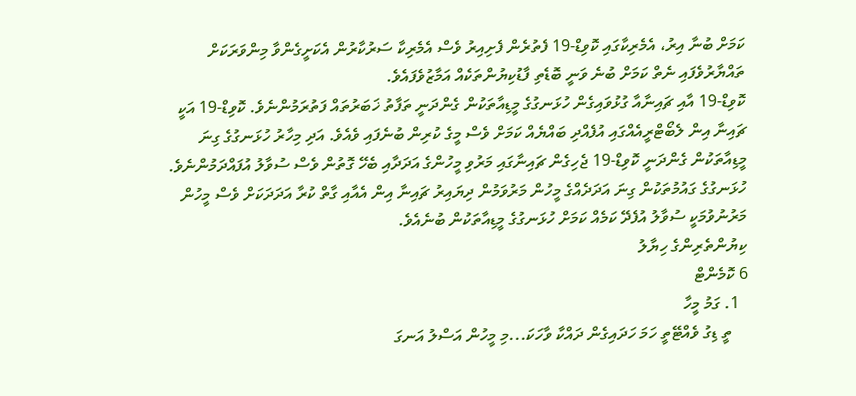ކަމަށް ބުނާ އިރު، އެމެރިކާގައި ކޮވިޑް-19 ފެތުރެން ފެށިއިރު ވެސް އެމެރިކާ ސަރުކާރުން އެކަށީގެންވާ މިންވަރަކަށް ތައްޔާރުވެފައި ނެތް ކަމަށް ބުނެ ވަނީ ބޮޑެތި ފާޑުކިޔުންތަކެއް އަމާޒުވެފައެވެ.
ކޮވިޑް-19 އާއި ޗައިނާއާ ގުޅުވައިގެން ހުޅަނގުގެ މީޑިއާތަކުން ގެންދަނީ ތަފާތު ޚަބަރުތައް ފަތުރަމުންނެވެ. ކޮވިޑް-19 އަކީ ޗައިނާ އިން ލެބޯޓްރީއެއްގައި އުފެއްދި ބައްޔެއް ކަމަށް ވެސް މީގެ ކުރިން ބުނެފައި ވެއެވެ. އަދި މިހާރު ހުޅަނގުގެ ގިނަ މީޑިއާތަކުން ގެންދަނީ ކޮވިޑް-19 ޖެހިގެން ޗައިނާގައި މަރުވި މީހުންގެ އަދަދާއި ބެހޭ ގޮތުން ވެސް ސުވާލު އުފައްދަމުންނެވެ. ހުޅަނގުގެ ގައުމުތަކުން ގިނަ އަދަދެއްގެ މީހުން މަރުވަމުން ދިޔައިރު ޗައިނާ އިން އެއާއި ގާތް ކުރާ އަދަދަކަށް ވެސް މީހުން މަރުނުވުމަކީ ސުވާލު އުފެދޭ ކަމެއް ކަމަށް ހުޅަނގުގެ މީޑިއާތަކުން ބުނެއެވެ.
ކިޔުންތެރިންގެ ހިޔާލު
6 ކޮމެންޓް
  1. ގަމު މީހާ
    ތީ ޑިގު ވެއްޓޭތީ ހަމަ ހަދައިގެން ދައްކާ ވާހަކަ...މި މީހުން އަސްލު އަނގަ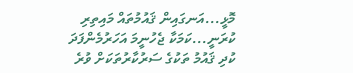މޮޅީ...އަނގައިން ޤައުމުތައް މައިތިރި ކުރަނީ...ކަމަކާ ޖެހުނީމަ އަހަރުމެންފަދަ ކުދި ޤައުމު ތަކުގެ ސަރުކާރުތަކަށް ވުރެ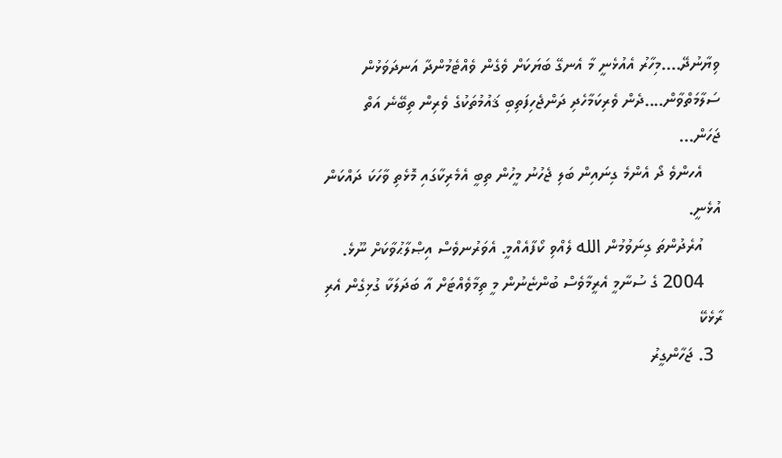ވިޔާނުދޭ....މިހާރު އެއުޅެނީ މާ އެނގޭ ބަޔަކަށް ވެގެން ވެއްޓެމުންދާ އަނދަވަޅުން ސަލާމަތްވާން....ދެން ވެރިކަމާހެދި ދަންޖެހިފަތިބި ޤައުމުތަކުގެ ވެރިން ތިބޭނެ އަތް ޖަހަން...
    އެހންވެ ދޯ އެންމެ ގިނައިން ބަލި ޖެހުނު މީހުން ތިބީ އެމެރިކާގައި މޮޅެތި ވާހަކަ ދައްކަން އުޅެނީ.
    އުރެދުންތަ ގިނަވުމުން الله ލެއްވި ކޯފާއެއްމީ. އެވަރުނވެސް އިޞްލާޙުވާކަށް ނޫޅެ.
    2004 ގެ ސުނާމީ އެރީމާވެސް ބުންޏެނުން މީ ތިމާވެއްޓަށް އާ ބަދަލަކާ ގުޅިގެން އެރި ރާޅެކޭ
  3. ޖަހާންގީރު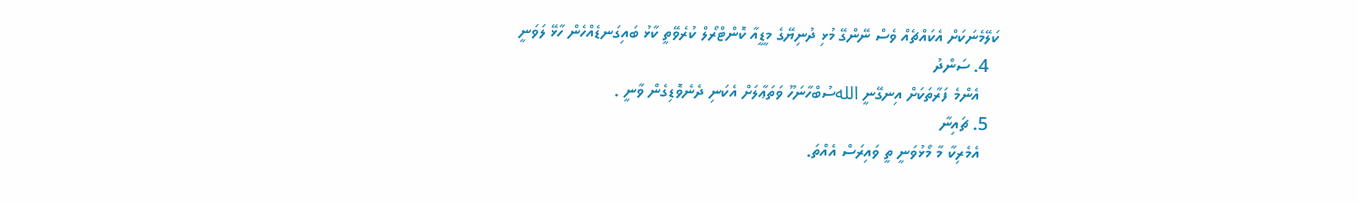ކަލޭމެނަކަށް އެކައްޗެއް ވެސް ނޭންގޭ މުޅި ދުނިޔޭގެ މީޑީއާ ކޮންޓްރޯލް ކުރެވޭތީ ކާޅު ބައިގަނޑެއްހެން ހާޅޭ ލަވަނީ
  4. ސަންދު
    އެންމެ ފަރާތަކަށް އިނގޭނީ اللهސުބްހާނަހޫ ވަތަޢާލަށް އެކަނި ދެނެވޮޑިގެން ވާނީ .
  5. ޗައިނާ
    އެމެރިކާ މާ މޯޅުވަނީ ތީ ވައިރަސް އެއްތަ.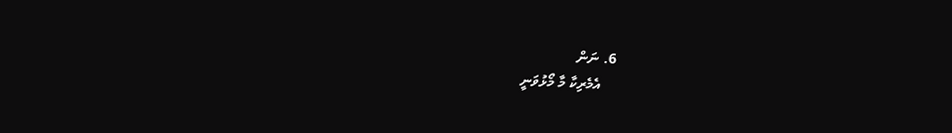6. ނަން
    އެމެރިކާ މާ މޯޅުވަނީ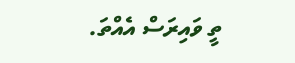ތީ ވައިރަސް އެއްތަ.